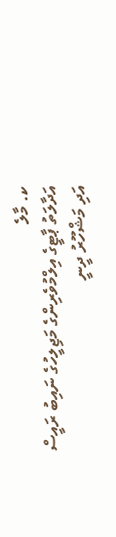ކ. މާލެ
އަދާލަތު ޕާޓީގެ އިލްމުވެރިންގެ މަޖިލީހުގެ ނައިބު ރައީސް އަދި މަޝްހޫރު ދީނީ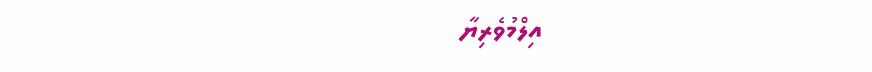އިލްމުވެރިޔާ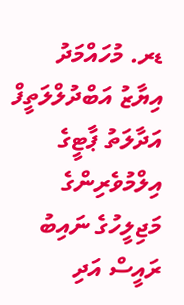ޑރ. މުހައްމަދު އިޔާޒު އަބްދުލްލަތީފް
އަދާލަތު ޕާޓީގެ އިލްމުވެރިންގެ މަޖިލީހުގެ ނައިބު ރައީސް އަދި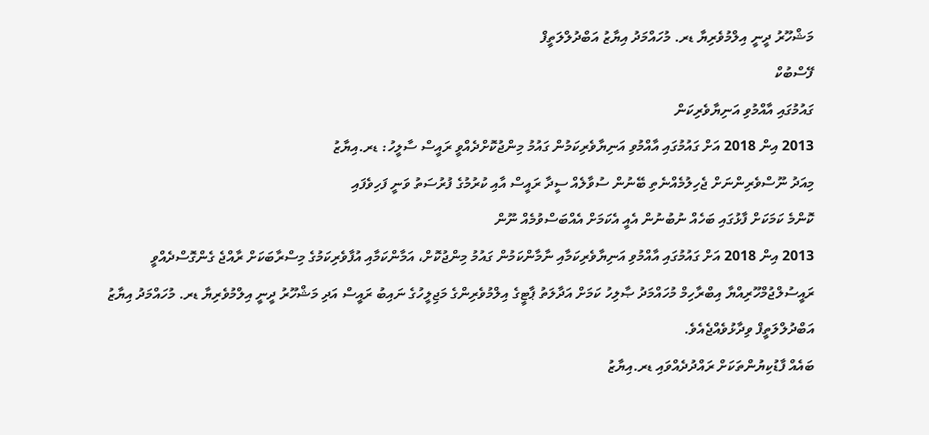މަޝްހޫރު ދީނީ އިލްމުވެރިޔާ ޑރ. މުހައްމަދު އިޔާޒު އަބްދުލްލަތީފް
ފޭސްބުކް
ގައުމުގައި އާއްމުވި އަނިޔާވެރިކަން
2013 އިން 2018 އަށް ގައުމުގައި އާއްމުވި އަނިޔާވެރިކަމުން ގައުމު މިންޖުކޮށްދެއްވީ ރައީސް ސާލީހު: ޑރ.އިޔާޒު
މިއަދު ނޫސްވެރިންނަށް ޖެހިލުމެއްނެތި ބޭނުން ސުވާލެއް ސީދާ ރައީސް އާއި ކުރުމުގެ ފުރުސަތު ވަނީ ފަހިވެފައި
ކޮންމެ ކަމަކަށް ފާޅުގައި ބަހެއް ނުބުނުން އެއީ އެކަމަށް އެއްބަސްވުމެއް ނޫން
2013 އިން 2018 އަށް ގައުމުގައި އާއްމުވި އަނިޔާވެރިކަމާއި ނާމާންކަމުން ގައުމު މިންޖުކޮށް، އަމާންކަމާއި އުފާވެރިކަމުގެ މިސްރާބަކަށް ރާއްޖެ ގެންގޮސްދެއްވީ ރައީސުލްޖުމްހޫރިއްޔާ އިބްރާހިމް މުހައްމަދު ޞާލިހު ކަމަށް އަދާލަތު ޕާޓީގެ އިލްމުވެރިންގެ މަޖިލީހުގެ ނައިބު ރައީސް އަދި މަޝްހޫރު ދީނީ އިލްމުވެރިޔާ ޑރ. މުހައްމަދު އިޔާޒު އަބްދުލްލަތީފް ވިދާޅުވެއްޖެއެވެ.
ބައެއް ފާޑުކިޔުންތަކަށް ރައްދުދެއްވައި ޑރ.އިޔާޒު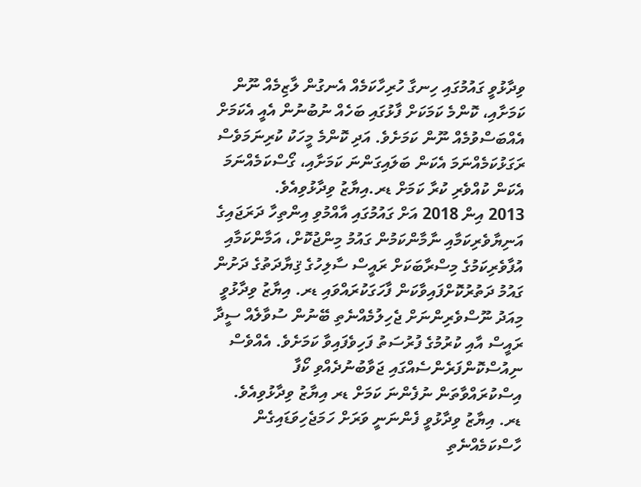ވިދާޅުވީ ގައުމުގައި ހިނގާ ހުރިހާކަމެއް އެނގުން ލާޒިމެއް ނޫން ކަމަށާއި، ކޮންމެ ކަމަކަށް ފާޅުގައި ބަހެއް ނުބުނުން އެއީ އެކަމަށް އެއްބަސްވުމެއް ނޫން ކަމަށެވެ. އަދި ކޮންމެ މީހަކު ކުރިނަމަވެސް ރަގަޅުކަމެއްނަމަ އެކަން ބަލައިގަންނަ ކަމަށާއި، ގޯސްކަމެއްނަމަ އެކަން ކުއްވެރި ކުރާ ކަމަށް ޑރ.އިޔާޒު ވިދާޅުވިއެވެ.
2013 އިން 2018 އަށް ގައުމުގައި އާއްމުވި އިންތިހާ ދަރަޖައިގެ އަނިޔާވެރިކަމާއި ނާމާންކަމުން ގައުމު މިންޖުކޮށް، އަމާންކަމާއި އުފާވެރިކަމުގެ މިސްރާބަކަށް ރައީސް ސާލިހުގެ ޤިޔާދަތުގެ ދަށުން ގައުމު ދަތުރުކޮށްފައިވާކަން ފާހަގަކުރައްވައި ޑރ. އިޔާޒު ވިދާޅުވީ މިއަދު ނޫސްވެރިންނަށް ޖެހިލުމެއްނެތި ބޭނުން ސުވާލެއް ސީދާ ރައީސް އާއި ކުރުމުގެ ފުރުސަތު ފަހިވެފައިވާ ކަމަށެވެ. އެއްވެސް ނިއުސްކޮންފަރެންސެއްގައި ޖަވާބުނުދެއްވި ކޯފާ އިސްކުރައްވާތަން ނުފެންނަ ކަމަށް ޑރ އިޔާޒު ވިދާޅުވިއެވެ. ޑރ. އިޔާޒު ވިދާޅުވީ ފެންނަނީ ވަރަށް ހަމަޖެހިވަޑައިގެން ހާސްކަމެއްނެތި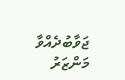ޖަވާބުދެއްވާ މަންޒަރު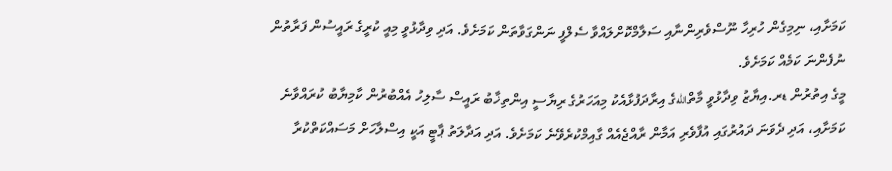ކަމަށާއި، ނިމިގެން ހުރިހާ ނޫސްވެރިންނާއި ސަލާމްކޮށްލައްވާ ސެލްފީ ނަންގަވާތަން ކަމަށެވެ. އަދި ވިދާޅުވީ މިއީ ކުރީގެ ރައީސުން ފަރާތުން ނުފެންނަ ކަމެއް ކަމަށެވެ.
މީގެ އިތުރުން ޑރ.އިޔާޒު ވިދާޅުވީ މާތްاللهގެ އިރާދަފުޅާއެކު މިއަހަރުގެ ރިޔާސީ އިންތިޚާބު ރައީސް ސާލިހު އެއްބުރުން ކާމިޔާބު ކުރައްވާނެ ކަމަށާއި، އަދި ދެވަނަ ދައުރުގައި އުފާވެރި އަމާން ރާއްޖެއެއް ގާއިމްކުރެވޭނެ ކަމަށެވެ. އަދި އަދާލަތު ޕާޓީ އަކީ އިސްލާހަށް މަސައްކަތްކުރާ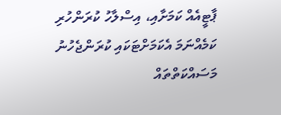ޕާޓީއެއް ކަމަށާއި، އިސްލާހު ކުރަންހުރި ކަމެއްނަމަ އެކަމަށްޓަކައި ކުރަންޖެހުނު މަސައްކަތްތައް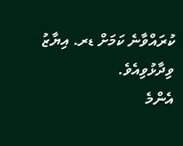ކުރައްވާނެ ކަމަށް ޑރ. އިޔާޒު ވިދާޅުވިއެވެ.
އެންމެ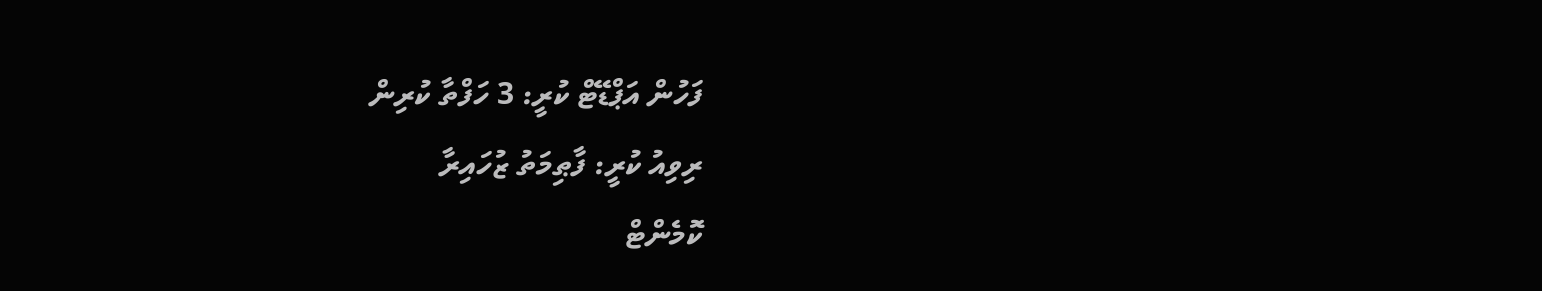ފަހުން އަޕްޑޭޓް ކުރީ: 3 ހަފްތާ ކުރިން
ރިވިއު ކުރީ: ފާޠިމަތު ޒުހައިރާ
ކޮމެންޓް